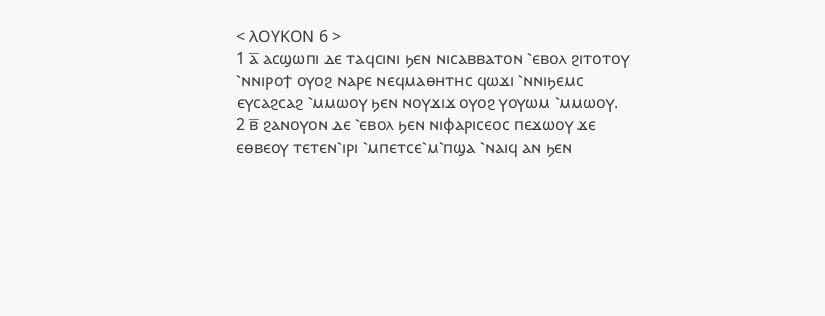< ⲖⲞⲨⲔⲞⲚ 6 >
1 ⲁ̅ ⲁⲥϣⲱⲡⲓ ⲇⲉ ⲧⲁϥⲥⲓⲛⲓ ϧⲉⲛ ⲛⲓⲥⲁⲃⲃⲁⲧⲟⲛ ⳿ⲉⲃⲟⲗ ϩⲓⲧⲟⲧⲟⲩ ⳿ⲛⲛⲓⲣⲟϯ ⲟⲩⲟϩ ⲛⲁⲣⲉ ⲛⲉϥⲙⲁⲑⲏⲧⲏⲥ ϥⲱϫⲓ ⳿ⲛⲛⲓϧⲉⲙⲥ ⲉⲩⲥⲁϩⲥⲁϩ ⳿ⲙⲙⲱⲟⲩ ϧⲉⲛ ⲛⲟⲩϫⲓϫ ⲟⲩⲟϩ ⲩⲟⲩⲱⲙ ⳿ⲙⲙⲱⲟⲩ.
2 ⲃ̅ ϩⲁⲛⲟⲩⲟⲛ ⲇⲉ ⳿ⲉⲃⲟⲗ ϧⲉⲛ ⲛⲓⲫⲁⲣⲓⲥⲉⲟⲥ ⲡⲉϫⲱⲟⲩ ϫⲉ ⲉⲑⲃⲉⲟⲩ ⲧⲉⲧⲉⲛ⳿ⲓⲣⲓ ⳿ⲙⲡⲉⲧⲥⲉ⳿ⲙ⳿ⲡϣⲁ ⳿ⲛⲁⲓϥ ⲁⲛ ϧⲉⲛ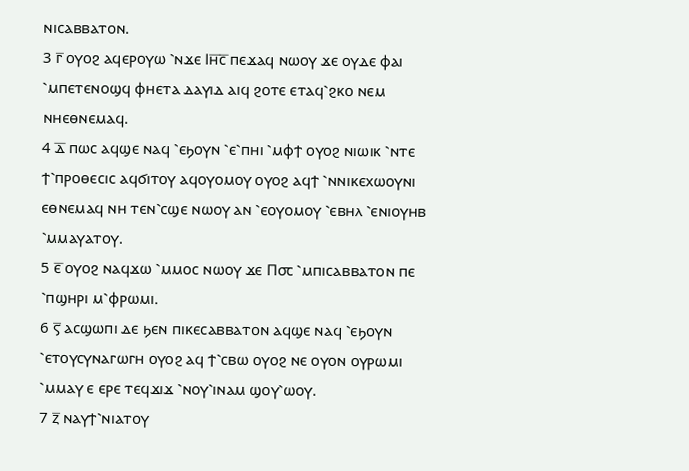ⲛⲓⲥⲁⲃⲃⲁⲧⲟⲛ.
3 ⲅ̅ ⲟⲩⲟϩ ⲁϥⲉⲣⲟⲩⲱ ⳿ⲛϫⲉ Ⲓⲏ̅ⲥ̅ ⲡⲉϫⲁϥ ⲛⲱⲟⲩ ϫⲉ ⲟⲩⲇⲉ ⲫⲁⲓ ⳿ⲙⲡⲉⲧⲉⲛⲟϣϥ ⲫⲏⲉⲧⲁ ⲇⲁⲩⲓⲇ ⲁⲓϥ ϩⲟⲧⲉ ⲉⲧⲁϥ⳿ϩⲕⲟ ⲛⲉⲙ ⲛⲏⲉⲑⲛⲉⲙⲁϥ.
4 ⲇ̅ ⲡⲱⲥ ⲁϥϣⲉ ⲛⲁϥ ⳿ⲉϧⲟⲩⲛ ⳿ⲉ⳿ⲡⲏⲓ ⳿ⲙⲫϯ ⲟⲩⲟϩ ⲛⲓⲱⲓⲕ ⳿ⲛⲧⲉ ϯ⳿ⲡⲣⲟⲑⲉⲥⲓⲥ ⲁϥϭⲓⲧⲟⲩ ⲁϥⲟⲩⲟⲙⲟⲩ ⲟⲩⲟϩ ⲁϥϯ ⳿ⲛⲛⲓⲕⲉⲭⲱⲟⲩⲛⲓ ⲉⲑⲛⲉⲙⲁϥ ⲛⲏ ⲧⲉⲛ⳿ⲥϣⲉ ⲛⲱⲟⲩ ⲁⲛ ⳿ⲉⲟⲩⲟⲙⲟⲩ ⳿ⲉⲃⲏⲗ ⳿ⲉⲛⲓⲟⲩⲏⲃ ⳿ⲙⲙⲁⲩⲁⲧⲟⲩ.
5 ⲉ̅ ⲟⲩⲟϩ ⲛⲁϥϫⲱ ⳿ⲙⲙⲟⲥ ⲛⲱⲟⲩ ϫⲉ Ⲡ⳪ ⳿ⲙⲡⲓⲥⲁⲃⲃⲁⲧⲟⲛ ⲡⲉ ⳿ⲡϣⲏⲣⲓ ⲙ⳿ⲫⲣⲱⲙⲓ.
6 ⲋ̅ ⲁⲥϣⲱⲡⲓ ⲇⲉ ϧⲉⲛ ⲡⲓⲕⲉⲥⲁⲃⲃⲁⲧⲟⲛ ⲁϥϣⲉ ⲛⲁϥ ⳿ⲉϧⲟⲩⲛ ⳿ⲉⲧⲟⲩⲥⲩⲛⲁⲅⲱⲅⲏ ⲟⲩⲟϩ ⲁϥ ϯ⳿ⲥⲃⲱ ⲟⲩⲟϩ ⲛⲉ ⲟⲩⲟⲛ ⲟⲩⲣⲱⲙⲓ ⳿ⲙⲙⲁⲩ ⲉ ⲉⲣⲉ ⲧⲉϥϫⲓϫ ⳿ⲛⲟⲩ⳿ⲓⲛⲁⲙ ϣⲟⲩ⳿ⲱⲟⲩ.
7 ⲍ̅ ⲛⲁⲩϯ⳿ⲛⲓⲁⲧⲟⲩ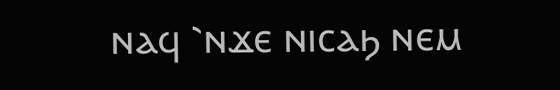ⲛⲁϥ ⳿ⲛϫⲉ ⲛⲓⲥⲁϧ ⲛⲉⲙ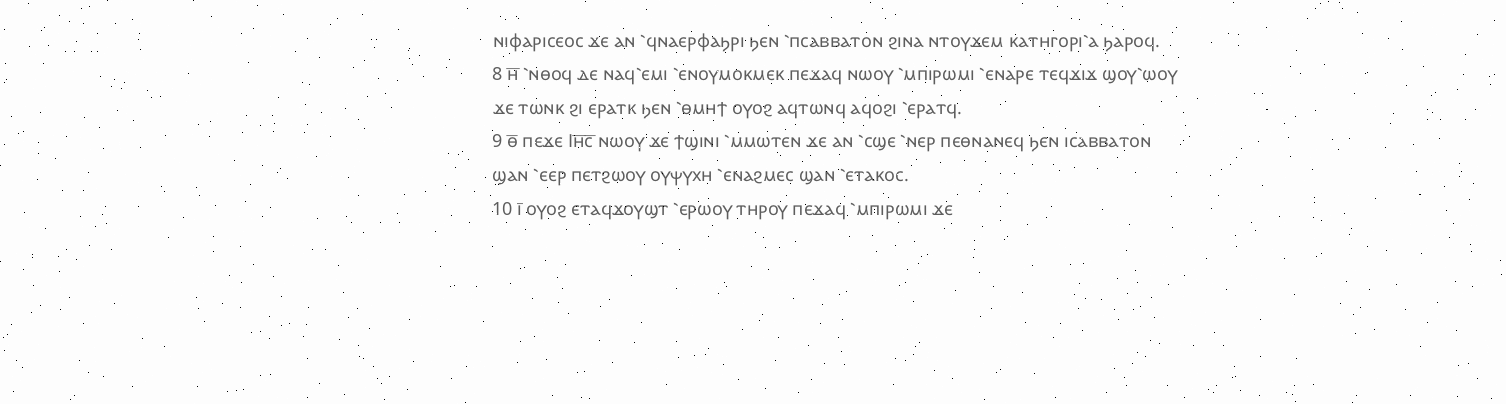ⲛⲓⲫⲁⲣⲓⲥⲉⲟⲥ ϫⲉ ⲁⲛ ⳿ϥⲛⲁⲉⲣⲫⲁϧⲣⲓ ϧⲉⲛ ⳿ⲡⲥⲁⲃⲃⲁⲧⲟⲛ ϩⲓⲛⲁ ⲛⲧⲟⲩϫⲉⲙ ⲕⲁⲧⲏⲅⲟⲣⲓ⳿ⲁ ϧⲁⲣⲟϥ.
8 ⲏ̅ ⳿ⲛⲑⲟϥ ⲇⲉ ⲛⲁϥ⳿ⲉⲙⲓ ⳿ⲉⲛⲟⲩⲙⲟⲕⲙⲉⲕ ⲡⲉϫⲁϥ ⲛⲱⲟⲩ ⳿ⲙⲡⲓⲣⲱⲙⲓ ⳿ⲉⲛⲁⲣⲉ ⲧⲉϥϫⲓϫ ϣⲟⲩ⳿ⲱⲟⲩ ϫⲉ ⲧⲱⲛⲕ ϩⲓ ⲉⲣⲁⲧⲕ ϧⲉⲛ ⳿ⲑⲙⲏϯ ⲟⲩⲟϩ ⲁϥⲧⲱⲛϥ ⲁϥⲟϩⲓ ⳿ⲉⲣⲁⲧϥ.
9 ⲑ̅ ⲡⲉϫⲉ Ⲓⲏ̅ⲥ̅ ⲛⲱⲟⲩ ϫⲉ ϯϣⲓⲛⲓ ⳿ⲙⲙⲱⲧⲉⲛ ϫⲉ ⲁⲛ ⳿ⲥϣⲉ ⳿ⲛⲉⲣ ⲡⲉⲑⲛⲁⲛⲉϥ ϧⲉⲛ ⲓⲥⲁⲃⲃⲁⲧⲟⲛ ϣⲁⲛ ⳿ⲉⲉⲣ ⲡⲉⲧϩⲱⲟⲩ ⲟⲩⲯⲩⲭⲏ ⳿ⲉⲛⲁϩⲙⲉⲥ ϣⲁⲛ ⳿ⲉⲧⲁⲕⲟⲥ.
10 ⲓ̅ ⲟⲩⲟϩ ⲉⲧⲁϥϫⲟⲩϣⲧ ⳿ⲉⲣⲱⲟⲩ ⲧⲏⲣⲟⲩ ⲡⲉϫⲁϥ ⳿ⲙⲡⲓⲣⲱⲙⲓ ϫⲉ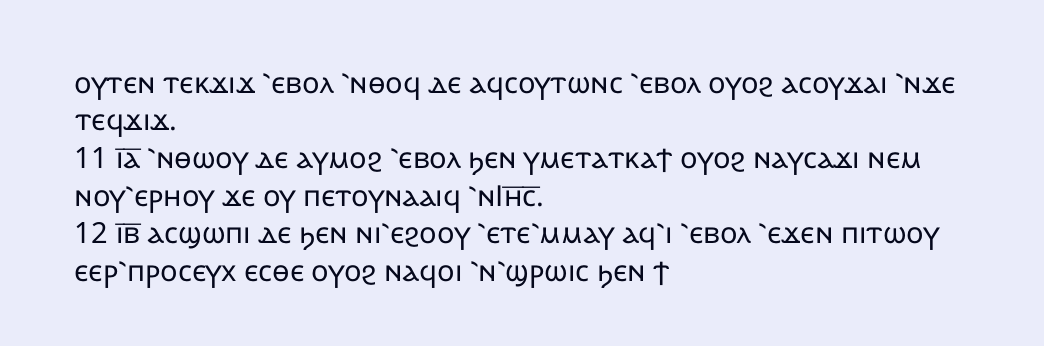ⲟⲩⲧⲉⲛ ⲧⲉⲕϫⲓϫ ⳿ⲉⲃⲟⲗ ⳿ⲛⲑⲟϥ ⲇⲉ ⲁϥⲥⲟⲩⲧⲱⲛⲥ ⳿ⲉⲃⲟⲗ ⲟⲩⲟϩ ⲁⲥⲟⲩϫⲁⲓ ⳿ⲛϫⲉ ⲧⲉϥϫⲓϫ.
11 ⲓ̅ⲁ̅ ⳿ⲛⲑⲱⲟⲩ ⲇⲉ ⲁⲩⲙⲟϩ ⳿ⲉⲃⲟⲗ ϧⲉⲛ ⲩⲙⲉⲧⲁⲧⲕⲁϯ ⲟⲩⲟϩ ⲛⲁⲩⲥⲁϫⲓ ⲛⲉⲙ ⲛⲟⲩ⳿ⲉⲣⲏⲟⲩ ϫⲉ ⲟⲩ ⲡⲉⲧⲟⲩⲛⲁⲁⲓϥ ⳿ⲛⲒⲏ̅ⲥ̅.
12 ⲓ̅ⲃ̅ ⲁⲥϣⲱⲡⲓ ⲇⲉ ϧⲉⲛ ⲛⲓ⳿ⲉϩⲟⲟⲩ ⳿ⲉⲧⲉ⳿ⲙⲙⲁⲩ ⲁϥ⳿ⲓ ⳿ⲉⲃⲟⲗ ⳿ⲉϫⲉⲛ ⲡⲓⲧⲱⲟⲩ ⲉⲉⲣ⳿ⲡⲣⲟⲥⲉⲩⲭ ⲉⲥⲑⲉ ⲟⲩⲟϩ ⲛⲁϥⲟⲓ ⳿ⲛ⳿ϣⲣⲱⲓⲥ ϧⲉⲛ ϯ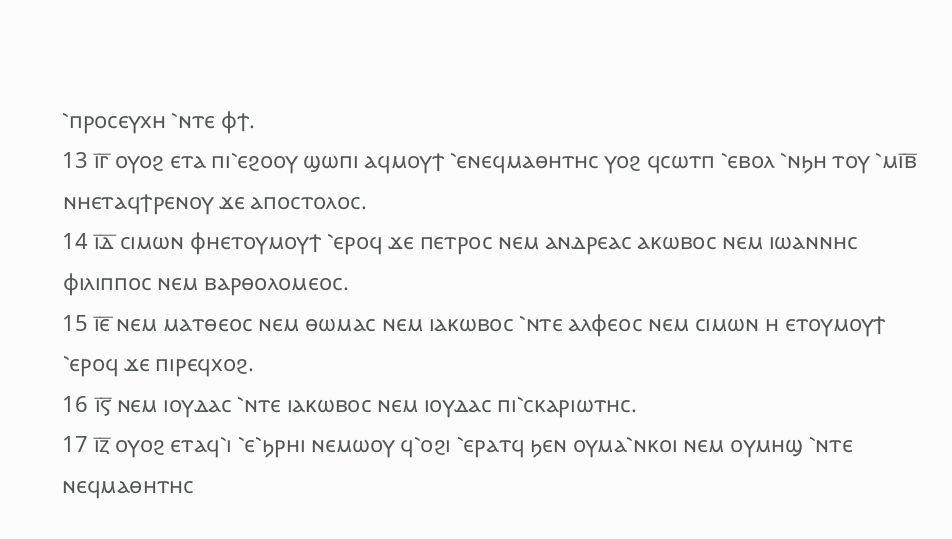⳿ⲡⲣⲟⲥⲉⲩⲭⲏ ⳿ⲛⲧⲉ ⲫϯ.
13 ⲓ̅ⲅ̅ ⲟⲩⲟϩ ⲉⲧⲁ ⲡⲓ⳿ⲉϩⲟⲟⲩ ϣⲱⲡⲓ ⲁϥⲙⲟⲩϯ ⳿ⲉⲛⲉϥⲙⲁⲑⲏⲧⲏⲥ ⲩⲟϩ ϥⲥⲱⲧⲡ ⳿ⲉⲃⲟⲗ ⳿ⲛϧⲏ ⲧⲟⲩ ⳿ⲙⲓ̅ⲃ̅ ⲛⲏⲉⲧⲁϥϯⲣⲉⲛⲟⲩ ϫⲉ ⲁⲡⲟⲥⲧⲟⲗⲟⲥ.
14 ⲓ̅ⲇ̅ ⲥⲓⲙⲱⲛ ⲫⲏⲉⲧⲟⲩⲙⲟⲩϯ ⳿ⲉⲣⲟϥ ϫⲉ ⲡⲉⲧⲣⲟⲥ ⲛⲉⲙ ⲁⲛⲇⲣⲉⲁⲥ ⲁⲕⲱⲃⲟⲥ ⲛⲉⲙ ⲓⲱⲁⲛⲛⲏⲥ ⲫⲓⲗⲓⲡⲡⲟⲥ ⲛⲉⲙ ⲃⲁⲣⲑⲟⲗⲟⲙⲉⲟⲥ.
15 ⲓ̅ⲉ̅ ⲛⲉⲙ ⲙⲁⲧⲑⲉⲟⲥ ⲛⲉⲙ ⲑⲱⲙⲁⲥ ⲛⲉⲙ ⲓⲁⲕⲱⲃⲟⲥ ⳿ⲛⲧⲉ ⲁⲗⲫⲉⲟⲥ ⲛⲉⲙ ⲥⲓⲙⲱⲛ ⲏ ⲉⲧⲟⲩⲙⲟⲩϯ ⳿ⲉⲣⲟϥ ϫⲉ ⲡⲓⲣⲉϥⲭⲟϩ.
16 ⲓ̅ⲋ̅ ⲛⲉⲙ ⲓⲟⲩⲇⲁⲥ ⳿ⲛⲧⲉ ⲓⲁⲕⲱⲃⲟⲥ ⲛⲉⲙ ⲓⲟⲩⲇⲁⲥ ⲡⲓ⳿ⲥⲕⲁⲣⲓⲱⲧⲏⲥ.
17 ⲓ̅ⲍ̅ ⲟⲩⲟϩ ⲉⲧⲁϥ⳿ⲓ ⳿ⲉ⳿ϧⲣⲏⲓ ⲛⲉⲙⲱⲟⲩ ϥ⳿ⲟϩⲓ ⳿ⲉⲣⲁⲧϥ ϧⲉⲛ ⲟⲩⲙⲁ⳿ⲛⲕⲟⲓ ⲛⲉⲙ ⲟⲩⲙⲏϣ ⳿ⲛⲧⲉ ⲛⲉϥⲙⲁⲑⲏⲧⲏⲥ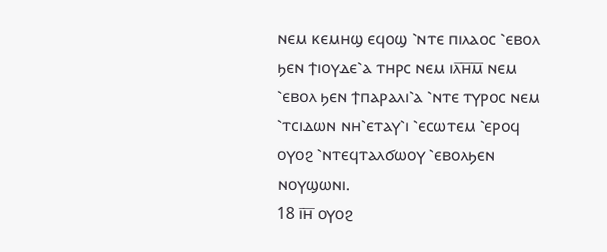ⲛⲉⲙ ⲕⲉⲙⲏϣ ⲉϥⲟϣ ⳿ⲛⲧⲉ ⲡⲓⲗⲁⲟⲥ ⳿ⲉⲃⲟⲗ ϧⲉⲛ ϯⲓⲟⲩⲇⲉ⳿ⲁ ⲧⲏⲣⲥ ⲛⲉⲙ ⲓⲗ̅ⲏ̅ⲙ̅ ⲛⲉⲙ ⳿ⲉⲃⲟⲗ ϧⲉⲛ ϯⲡⲁⲣⲁⲗⲓ⳿ⲁ ⳿ⲛⲧⲉ ⲧⲩⲣⲟⲥ ⲛⲉⲙ ⳿ⲧⲥⲓⲇⲱⲛ ⲛⲏ⳿ⲉⲧⲁⲩ⳿ⲓ ⳿ⲉⲥⲱⲧⲉⲙ ⳿ⲉⲣⲟϥ ⲟⲩⲟϩ ⳿ⲛⲧⲉϥⲧⲁⲗϭⲱⲟⲩ ⳿ⲉⲃⲟⲗϧⲉⲛ ⲛⲟⲩϣⲱⲛⲓ.
18 ⲓ̅ⲏ̅ ⲟⲩⲟϩ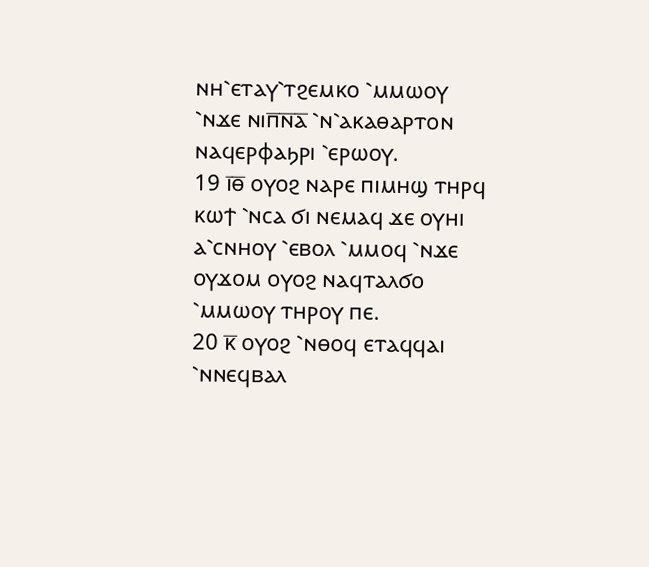ⲛⲏ⳿ⲉⲧⲁⲩ⳿ⲧϩⲉⲙⲕⲟ ⳿ⲙⲙⲱⲟⲩ ⳿ⲛϫⲉ ⲛⲓⲡ̅ⲛ̅ⲁ̅ ⳿ⲛ⳿ⲁⲕⲁⲑⲁⲣⲧⲟⲛ ⲛⲁϥⲉⲣⲫⲁϧⲣⲓ ⳿ⲉⲣⲱⲟⲩ.
19 ⲓ̅ⲑ̅ ⲟⲩⲟϩ ⲛⲁⲣⲉ ⲡⲓⲙⲏϣ ⲧⲏⲣϥ ⲕⲱϯ ⳿ⲛⲥⲁ ϭⲓ ⲛⲉⲙⲁϥ ϫⲉ ⲟⲩⲏⲓ ⲁ⳿ⲥⲛⲏⲟⲩ ⳿ⲉⲃⲟⲗ ⳿ⲙⲙⲟϥ ⳿ⲛϫⲉ ⲟⲩϫⲟⲙ ⲟⲩⲟϩ ⲛⲁϥⲧⲁⲗϭⲟ ⳿ⲙⲙⲱⲟⲩ ⲧⲏⲣⲟⲩ ⲡⲉ.
20 ⲕ̅ ⲟⲩⲟϩ ⳿ⲛⲑⲟϥ ⲉⲧⲁϥϥⲁⲓ ⳿ⲛⲛⲉϥⲃⲁⲗ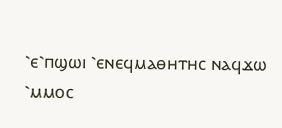⳿ⲉ⳿ⲡϣⲱⲓ ⳿ⲉⲛⲉϥⲙⲁⲑⲏⲧⲏⲥ ⲛⲁϥϫⲱ ⳿ⲙⲙⲟⲥ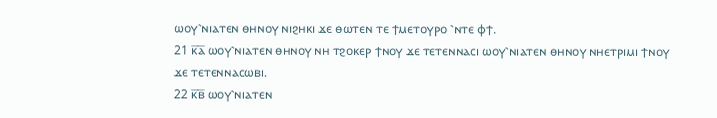ⲱⲟⲩ⳿ⲛⲓⲁⲧⲉⲛ ⲑⲏⲛⲟⲩ ⲛⲓϩⲏⲕⲓ ϫⲉ ⲑⲱⲧⲉⲛ ⲧⲉ ϯⲙⲉⲧⲟⲩⲣⲟ ⳿ⲛⲧⲉ ⲫϯ.
21 ⲕ̅ⲁ̅ ⲱⲟⲩ⳿ⲛⲓⲁⲧⲉⲛ ⲑⲏⲛⲟⲩ ⲛⲏ ⲧϩⲟⲕⲉⲣ ϯⲛⲟⲩ ϫⲉ ⲧⲉⲧⲉⲛⲛⲁⲥⲓ ⲱⲟⲩ⳿ⲛⲓⲁⲧⲉⲛ ⲑⲏⲛⲟⲩ ⲛⲏⲉⲧⲣⲓⲙⲓ ϯⲛⲟⲩ ϫⲉ ⲧⲉⲧⲉⲛⲛⲁⲥⲱⲃⲓ.
22 ⲕ̅ⲃ̅ ⲱⲟⲩ⳿ⲛⲓⲁⲧⲉⲛ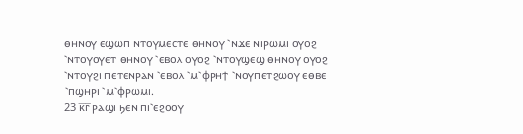ⲑⲏⲛⲟⲩ ⲉϣⲱⲡ ⲛⲧⲟⲩⲙⲉⲥⲧⲉ ⲑⲏⲛⲟⲩ ⳿ⲛϫⲉ ⲛⲓⲣⲱⲙⲓ ⲟⲩⲟϩ ⳿ⲛⲧⲟⲩⲟⲩⲉⲧ ⲑⲏⲛⲟⲩ ⳿ⲉⲃⲟⲗ ⲟⲩⲟϩ ⳿ⲛⲧⲟⲩϣⲉϣ ⲑⲏⲛⲟⲩ ⲟⲩⲟϩ ⳿ⲛⲧⲟⲩϩⲓ ⲡⲉⲧⲉⲛⲣⲁⲛ ⳿ⲉⲃⲟⲗ ⳿ⲙ⳿ⲫⲣⲏϯ ⳿ⲛⲟⲩⲡⲉⲧϩⲱⲟⲩ ⲉⲑⲃⲉ ⳿ⲡϣⲏⲣⲓ ⳿ⲙ⳿ⲫⲣⲱⲙⲓ.
23 ⲕ̅ⲅ̅ ⲣⲁϣⲓ ϧⲉⲛ ⲡⲓ⳿ⲉϩⲟⲟⲩ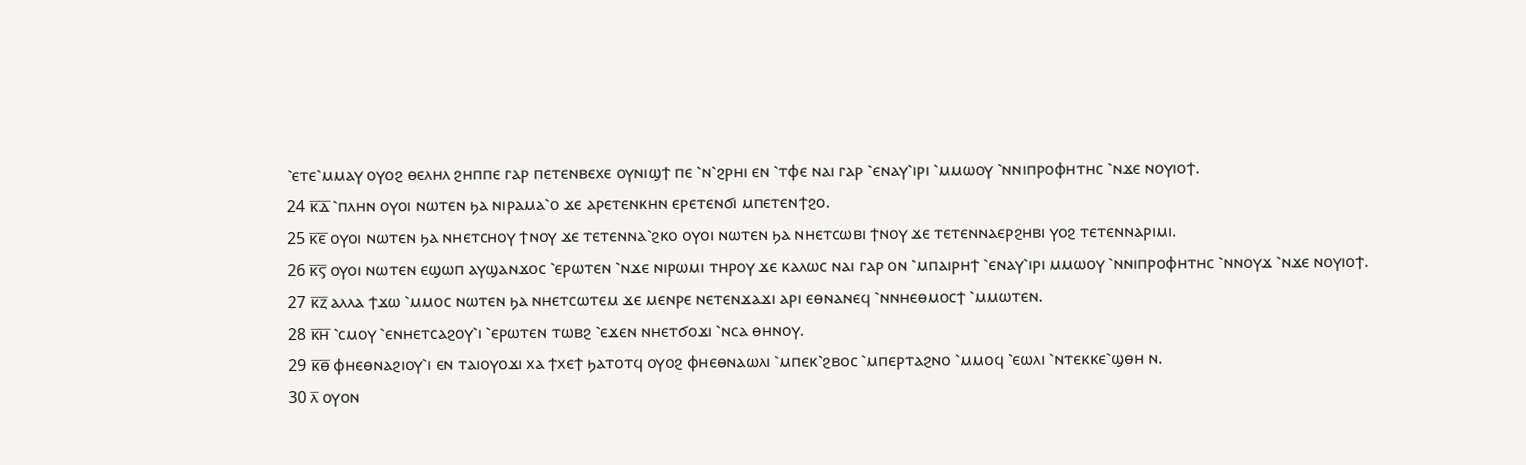⳿ⲉⲧⲉ⳿ⲙⲙⲁⲩ ⲟⲩⲟϩ ⲑⲉⲗⲏⲗ ϩⲏⲡⲡⲉ ⲅⲁⲣ ⲡⲉⲧⲉⲛⲃⲉⲭⲉ ⲟⲩⲛⲓϣϯ ⲡⲉ ⳿ⲛ⳿ϩⲣⲏⲓ ⲉⲛ ⳿ⲧⲫⲉ ⲛⲁⲓ ⲅⲁⲣ ⳿ⲉⲛⲁⲩ⳿ⲓⲣⲓ ⳿ⲙⲙⲱⲟⲩ ⳿ⲛⲛⲓⲡⲣⲟⲫⲏⲧⲏⲥ ⳿ⲛϫⲉ ⲛⲟⲩⲓⲟϯ.
24 ⲕ̅ⲇ̅ ⳿ⲡⲗⲏⲛ ⲟⲩⲟⲓ ⲛⲱⲧⲉⲛ ϧⲁ ⲛⲓⲣⲁⲙⲁ⳿ⲟ ϫⲉ ⲁⲣⲉⲧⲉⲛⲕⲏⲛ ⲉⲣⲉⲧⲉⲛϭⲓ ⲙⲡⲉⲧⲉⲛϯϩⲟ.
25 ⲕ̅ⲉ̅ ⲟⲩⲟⲓ ⲛⲱⲧⲉⲛ ϧⲁ ⲛⲏⲉⲧⲥⲏⲟⲩ ϯⲛⲟⲩ ϫⲉ ⲧⲉⲧⲉⲛⲛⲁ⳿ϩⲕⲟ ⲟⲩⲟⲓ ⲛⲱⲧⲉⲛ ϧⲁ ⲛⲏⲉⲧⲥⲱⲃⲓ ϯⲛⲟⲩ ϫⲉ ⲧⲉⲧⲉⲛⲛⲁⲉⲣϩⲏⲃⲓ ⲩⲟϩ ⲧⲉⲧⲉⲛⲛⲁⲣⲓⲙⲓ.
26 ⲕ̅ⲋ̅ ⲟⲩⲟⲓ ⲛⲱⲧⲉⲛ ⲉϣⲱⲡ ⲁⲩϣⲁⲛϫⲟⲥ ⳿ⲉⲣⲱⲧⲉⲛ ⳿ⲛϫⲉ ⲛⲓⲣⲱⲙⲓ ⲧⲏⲣⲟⲩ ϫⲉ ⲕⲁⲗⲱⲥ ⲛⲁⲓ ⲅⲁⲣ ⲟⲛ ⳿ⲙⲡⲁⲓⲣⲏϯ ⳿ⲉⲛⲁⲩ⳿ⲓⲣⲓ ⲙⲙⲱⲟⲩ ⳿ⲛⲛⲓⲡⲣⲟⲫⲏⲧⲏⲥ ⳿ⲛⲛⲟⲩϫ ⳿ⲛϫⲉ ⲛⲟⲩⲓⲟϯ.
27 ⲕ̅ⲍ̅ ⲁⲗⲗⲁ ϯϫⲱ ⳿ⲙⲙⲟⲥ ⲛⲱⲧⲉⲛ ϧⲁ ⲛⲏⲉⲧⲥⲱⲧⲉⲙ ϫⲉ ⲙⲉⲛⲣⲉ ⲛⲉⲧⲉⲛϫⲁϫⲓ ⲁⲣⲓ ⲉⲑⲛⲁⲛⲉϥ ⳿ⲛⲛⲏⲉⲑⲙⲟⲥϯ ⳿ⲙⲙⲱⲧⲉⲛ.
28 ⲕ̅ⲏ̅ ⳿ⲥⲙⲟⲩ ⳿ⲉⲛⲏⲉⲧⲥⲁϩⲟⲩ⳿ⲓ ⳿ⲉⲣⲱⲧⲉⲛ ⲧⲱⲃϩ ⳿ⲉϫⲉⲛ ⲛⲏⲉⲧϭⲟϫⲓ ⳿ⲛⲥⲁ ⲑⲏⲛⲟⲩ.
29 ⲕ̅ⲑ̅ ⲫⲏⲉⲑⲛⲁϩⲓⲟⲩ⳿ⲓ ⲉⲛ ⲧⲁⲓⲟⲩⲟϫⲓ ⲭⲁ ϯⲭⲉϯ ϧⲁⲧⲟⲧϥ ⲟⲩⲟϩ ⲫⲏⲉⲑⲛⲁⲱⲗⲓ ⳿ⲙⲡⲉⲕ⳿ϩⲃⲟⲥ ⳿ⲙⲡⲉⲣⲧⲁϩⲛⲟ ⳿ⲙⲙⲟϥ ⳿ⲉⲱⲗⲓ ⳿ⲛⲧⲉⲕⲕⲉ⳿ϣⲑⲏ ⲛ.
30 ⲗ̅ ⲟⲩⲟⲛ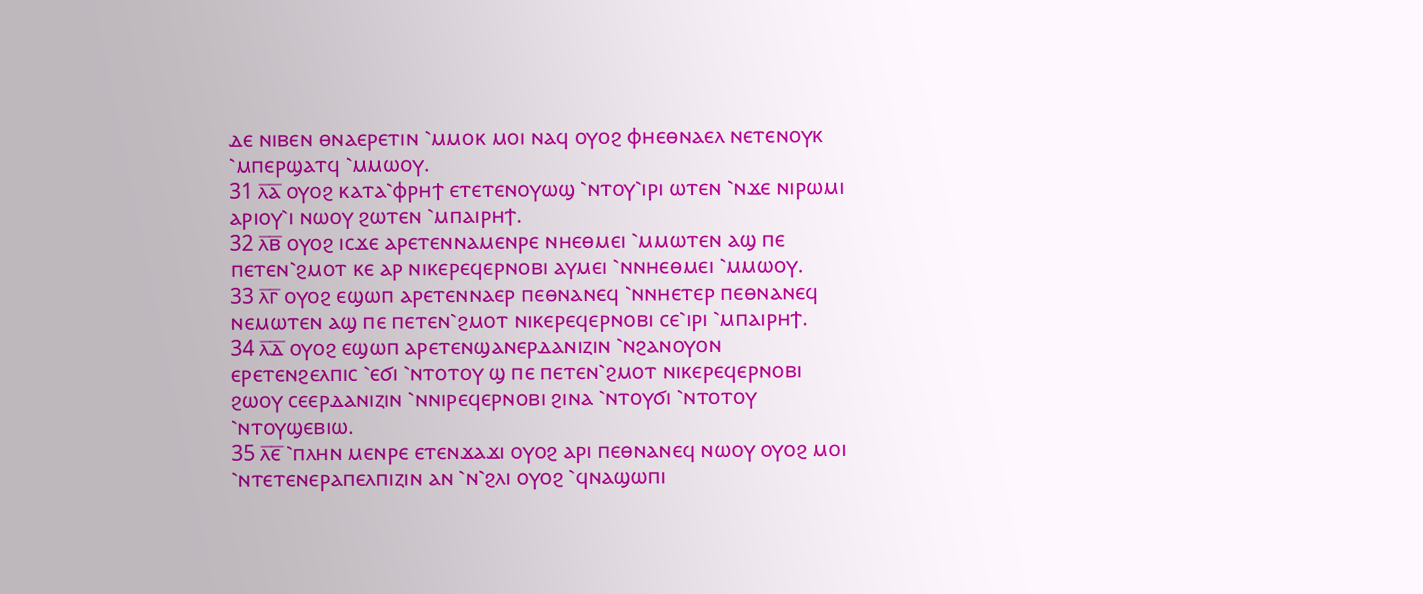ⲇⲉ ⲛⲓⲃⲉⲛ ⲑⲛⲁⲉⲣⲉⲧⲓⲛ ⳿ⲙⲙⲟⲕ ⲙⲟⲓ ⲛⲁϥ ⲟⲩⲟϩ ⲫⲏⲉⲑⲛⲁⲉⲗ ⲛⲉⲧⲉⲛⲟⲩⲕ ⳿ⲙⲡⲉⲣϣⲁⲧϥ ⳿ⲙⲙⲱⲟⲩ.
31 ⲗ̅ⲁ̅ ⲟⲩⲟϩ ⲕⲁⲧⲁ⳿ⲫⲣⲏϯ ⲉⲧⲉⲧⲉⲛⲟⲩⲱϣ ⳿ⲛⲧⲟⲩ⳿ⲓⲣⲓ ⲱⲧⲉⲛ ⳿ⲛϫⲉ ⲛⲓⲣⲱⲙⲓ ⲁⲣⲓⲟⲩ⳿ⲓ ⲛⲱⲟⲩ ϩⲱⲧⲉⲛ ⳿ⲙⲡⲁⲓⲣⲏϯ.
32 ⲗ̅ⲃ̅ ⲟⲩⲟϩ ⲓⲥϫⲉ ⲁⲣⲉⲧⲉⲛⲛⲁⲙⲉⲛⲣⲉ ⲛⲏⲉⲑⲙⲉⲓ ⳿ⲙⲙⲱⲧⲉⲛ ⲁϣ ⲡⲉ ⲡⲉⲧⲉⲛ⳿ϩⲙⲟⲧ ⲕⲉ ⲁⲣ ⲛⲓⲕⲉⲣⲉϥⲉⲣⲛⲟⲃⲓ ⲁⲩⲙⲉⲓ ⳿ⲛⲛⲏⲉⲑⲙⲉⲓ ⳿ⲙⲙⲱⲟⲩ.
33 ⲗ̅ⲅ̅ ⲟⲩⲟϩ ⲉϣⲱⲡ ⲁⲣⲉⲧⲉⲛⲛⲁⲉⲣ ⲡⲉⲑⲛⲁⲛⲉϥ ⳿ⲛⲛⲏⲉⲧⲉⲣ ⲡⲉⲑⲛⲁⲛⲉϥ ⲛⲉⲙⲱⲧⲉⲛ ⲁϣ ⲡⲉ ⲡⲉⲧⲉⲛ⳿ϩⲙⲟⲧ ⲛⲓⲕⲉⲣⲉϥⲉⲣⲛⲟⲃⲓ ⲥⲉ⳿ⲓⲣⲓ ⳿ⲙⲡⲁⲓⲣⲏϯ.
34 ⲗ̅ⲇ̅ ⲟⲩⲟϩ ⲉϣⲱⲡ ⲁⲣⲉⲧⲉⲛϣⲁⲛⲉⲣⲇⲁⲛⲓⲍⲓⲛ ⳿ⲛϩⲁⲛⲟⲩⲟⲛ ⲉⲣⲉⲧⲉⲛϩⲉⲗⲡⲓⲥ ⳿ⲉϭⲓ ⳿ⲛⲧⲟⲧⲟⲩ ϣ ⲡⲉ ⲡⲉⲧⲉⲛ⳿ϩⲙⲟⲧ ⲛⲓⲕⲉⲣⲉϥⲉⲣⲛⲟⲃⲓ ϩⲱⲟⲩ ⲥⲉⲉⲣⲇⲁⲛⲓⲍⲓⲛ ⳿ⲛⲛⲓⲣⲉϥⲉⲣⲛⲟⲃⲓ ϩⲓⲛⲁ ⳿ⲛⲧⲟⲩϭⲓ ⳿ⲛⲧⲟⲧⲟⲩ ⳿ⲛⲧⲟⲩϣⲉⲃⲓⲱ.
35 ⲗ̅ⲉ̅ ⳿ⲡⲗⲏⲛ ⲙⲉⲛⲣⲉ ⲉⲧⲉⲛϫⲁϫⲓ ⲟⲩⲟϩ ⲁⲣⲓ ⲡⲉⲑⲛⲁⲛⲉϥ ⲛⲱⲟⲩ ⲟⲩⲟϩ ⲙⲟⲓ ⳿ⲛⲧⲉⲧⲉⲛⲉⲣⲁⲡⲉⲗⲡⲓⲍⲓⲛ ⲁⲛ ⳿ⲛ⳿ϩⲗⲓ ⲟⲩⲟϩ ⳿ϥⲛⲁϣⲱⲡⲓ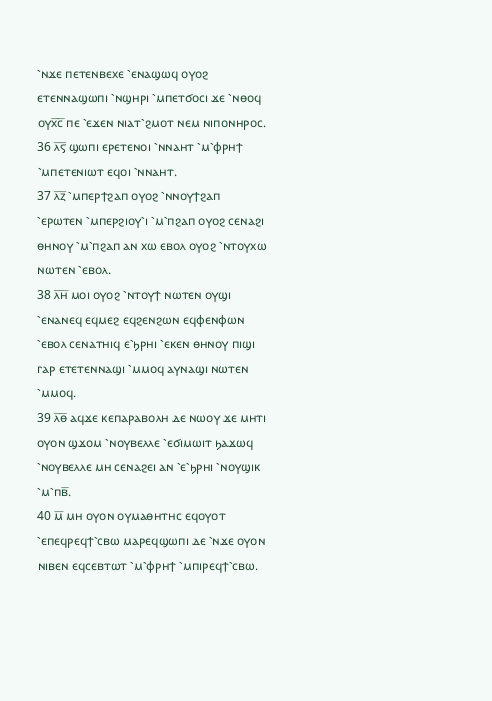⳿ⲛϫⲉ ⲡⲉⲧⲉⲛⲃⲉⲭⲉ ⳿ⲉⲛⲁϣⲱϥ ⲟⲩⲟϩ ⲉⲧⲉⲛⲛⲁϣⲱⲡⲓ ⳿ⲛϣⲏⲣⲓ ⳿ⲙⲡⲉⲧϭⲟⲥⲓ ϫⲉ ⳿ⲛⲑⲟϥ ⲟⲩⲭ̅ⲥ̅ ⲡⲉ ⳿ⲉϫⲉⲛ ⲛⲓⲁⲧ⳿ϩⲙⲟⲧ ⲛⲉⲙ ⲛⲓⲡⲟⲛⲏⲣⲟⲥ.
36 ⲗ̅ⲋ̅ ϣⲱⲡⲓ ⲉⲣⲉⲧⲉⲛⲟⲓ ⳿ⲛⲛⲁⲏⲧ ⳿ⲙ⳿ⲫⲣⲏϯ ⳿ⲙⲡⲉⲧⲉⲛⲓⲱⲧ ⲉϥⲟⲓ ⳿ⲛⲛⲁⲏⲧ.
37 ⲗ̅ⲍ̅ ⳿ⲙⲡⲉⲣϯϩⲁⲡ ⲟⲩⲟϩ ⳿ⲛⲛⲟⲩϯϩⲁⲡ ⳿ⲉⲣⲱⲧⲉⲛ ⳿ⲙⲡⲉⲣϩⲓⲟⲩ⳿ⲓ ⳿ⲙ⳿ⲡϩⲁⲡ ⲟⲩⲟϩ ⲥⲉⲛⲁϩⲓ ⲑⲏⲛⲟⲩ ⳿ⲙ⳿ⲡϩⲁⲡ ⲁⲛ ⲭⲱ ⲉⲃⲟⲗ ⲟⲩⲟϩ ⳿ⲛⲧⲟⲩⲭⲱ ⲛⲱⲧⲉⲛ ⳿ⲉⲃⲟⲗ.
38 ⲗ̅ⲏ̅ ⲙⲟⲓ ⲟⲩⲟϩ ⳿ⲛⲧⲟⲩϯ ⲛⲱⲧⲉⲛ ⲟⲩϣⲓ ⳿ⲉⲛⲁⲛⲉϥ ⲉϥⲙⲉϩ ⲉϥϩⲉⲛϩⲱⲛ ⲉϥⲫⲉⲛⲫⲱⲛ ⳿ⲉⲃⲟⲗ ⲥⲉⲛⲁⲧⲏⲓϥ ⲉ⳿ϧⲣⲏⲓ ⳿ⲉⲕⲉⲛ ⲑⲏⲛⲟⲩ ⲡⲓϣⲓ ⲅⲁⲣ ⲉⲧⲉⲧⲉⲛⲛⲁϣⲓ ⳿ⲙⲙⲟϥ ⲁⲩⲛⲁϣⲓ ⲛⲱⲧⲉⲛ ⳿ⲙⲙⲟϥ.
39 ⲗ̅ⲑ̅ ⲁϥϫⲉ ⲕⲉⲡⲁⲣⲁⲃⲟⲗⲏ ⲇⲉ ⲛⲱⲟⲩ ϫⲉ ⲙⲏⲧⲓ ⲟⲩⲟⲛ ϣϫⲟⲙ ⳿ⲛⲟⲩⲃⲉⲗⲗⲉ ⳿ⲉϭⲓⲙⲱⲓⲧ ϧⲁϫⲱϥ ⳿ⲛⲟⲩⲃⲉⲗⲗⲉ ⲙⲏ ⲥⲉⲛⲁϩⲉⲓ ⲁⲛ ⳿ⲉ⳿ϧⲣⲏⲓ ⳿ⲛⲟⲩϣⲓⲕ ⳿ⲙ⳿ⲡⲃ̅.
40 ⲙ̅ ⲙⲏ ⲟⲩⲟⲛ ⲟⲩⲙⲁⲑⲏⲧⲏⲥ ⲉϥⲟⲩⲟⲧ ⳿ⲉⲡⲉϥⲣⲉϥϯ⳿ⲥⲃⲱ ⲙⲁⲣⲉϥϣⲱⲡⲓ ⲇⲉ ⳿ⲛϫⲉ ⲟⲩⲟⲛ ⲛⲓⲃⲉⲛ ⲉϥⲥⲉⲃⲧⲱⲧ ⳿ⲙ⳿ⲫⲣⲏϯ ⳿ⲙⲡⲓⲣⲉϥϯ⳿ⲥⲃⲱ.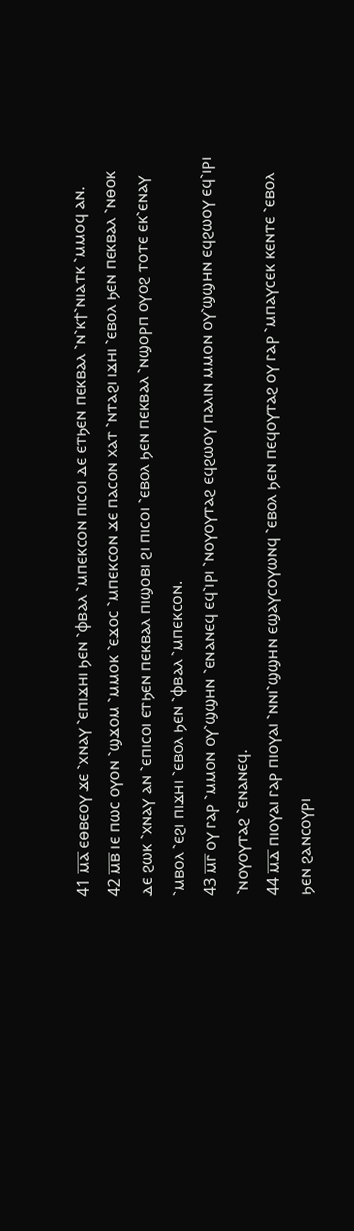41 ⲙ̅ⲁ̅ ⲉⲑⲃⲉⲟⲩ ϫⲉ ⳿ⲭⲛⲁⲩ ⳿ⲉⲡⲓϫⲏⲓ ϧⲉⲛ ⳿ⲫⲃⲁⲗ ⳿ⲙⲡⲉⲕⲥⲟⲛ ⲡⲓⲥⲟⲓ ⲇⲉ ⲉⲧϧⲉⲛ ⲡⲉⲕⲃⲁⲗ ⳿ⲛ⳿ⲕϯ⳿ⲛⲓⲁⲧⲕ ⳿ⲙⲙⲟϥ ⲁⲛ.
42 ⲙ̅ⲃ̅ ⲓⲉ ⲡⲱⲥ ⲟⲩⲟⲛ ⳿ϣϫⲟⲙ ⳿ⲙⲙⲟⲕ ⳿ⲉϫⲟⲥ ⳿ⲙⲡⲉⲕⲥⲟⲛ ϫⲉ ⲡⲁⲥⲟⲛ ⲭⲁⲧ ⳿ⲛⲧⲁϩⲓ ⲓϫⲏⲓ ⳿ⲉⲃⲟⲗ ϧⲉⲛ ⲡⲉⲕⲃⲁⲗ ⳿ⲛⲑⲟⲕ ⲇⲉ ϩⲱⲕ ⳿ⲭⲛⲁⲩ ⲁⲛ ⳿ⲉⲡⲓⲥⲟⲓ ⲉⲧϧⲉⲛ ⲡⲉⲕⲃⲁⲗ ⲡⲓϣⲟⲃⲓ ϩⲓ ⲡⲓⲥⲟⲓ ⳿ⲉⲃⲟⲗ ϧⲉⲛ ⲡⲉⲕⲃⲁⲗ ⳿ⲛϣⲟⲣⲡ ⲟⲩⲟϩ ⲧⲟⲧⲉ ⲉⲕ⳿ⲉⲛⲁⲩ ⳿ⲙⲃⲟⲗ ⳿ⲉϩⲓ ⲡⲓϫⲏⲓ ⳿ⲉⲃⲟⲗ ϧⲉⲛ ⳿ⲫⲃⲁⲗ ⳿ⲙⲡⲉⲕⲥⲟⲛ.
43 ⲙ̅ⲅ̅ ⲟⲩ ⲅⲁⲣ ⳿ⲙⲙⲟⲛ ⲟⲩ⳿ϣϣⲏⲛ ⳿ⲉⲛⲁⲛⲉϥ ⲉϥ⳿ⲓⲣⲓ ⳿ⲛⲟⲩⲟⲩⲧⲁϩ ⲉϥϩⲱⲟⲩ ⲡⲁⲗⲓⲛ ⲙⲙⲟⲛ ⲟⲩ⳿ϣϣⲏⲛ ⲉϥϩⲱⲟⲩ ⲉϥ⳿ⲓⲣⲓ ⳿ⲛⲟⲩⲟⲩⲧⲁϩ ⳿ⲉⲛⲁⲛⲉϥ.
44 ⲙ̅ⲇ̅ ⲡⲓⲟⲩⲁⲓ ⲅⲁⲣ ⲡⲓⲟⲩⲁⲓ ⳿ⲛⲛⲓ⳿ϣϣⲏⲛ ⲉϣⲁⲩⲥⲟⲩⲱⲛϥ ⳿ⲉⲃⲟⲗ ϧⲉⲛ ⲡⲉϥⲟⲩⲧⲁϩ ⲟⲩ ⲅⲁⲣ ⳿ⲙⲡⲁⲩⲥⲉⲕ ⲕⲉⲛⲧⲉ ⳿ⲉⲃⲟⲗ ϧⲉⲛ ϩⲁⲛⲥⲟⲩⲣⲓ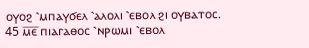ⲟⲩⲟϩ ⳿ⲙⲡⲁⲩϭⲉⲗ ⳿ⲁⲗⲟⲗⲓ ⳿ⲉⲃⲟⲗ ϩⲓ ⲟⲩⲃⲁⲧⲟⲥ.
45 ⲙ̅ⲉ̅ ⲡⲓⲁⲅⲁⲑⲟⲥ ⳿ⲛⲣⲱⲙⲓ ⳿ⲉⲃⲟⲗ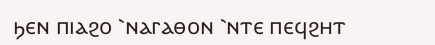ϧⲉⲛ ⲡⲓⲁϩⲟ ⳿ⲛⲁⲅⲁⲑⲟⲛ ⳿ⲛⲧⲉ ⲡⲉϥϩⲏⲧ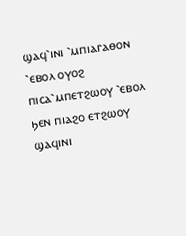ϣⲁϥ⳿ⲓⲛⲓ ⳿ⲙⲡⲓⲁⲅⲁⲑⲟⲛ ⳿ⲉⲃⲟⲗ ⲟⲩⲟϩ ⲡⲓⲥⲁ⳿ⲙⲡⲉⲧϩⲱⲟⲩ ⳿ⲉⲃⲟⲗ ϧⲉⲛ ⲡⲓⲁϩⲟ ⲉⲧϩⲱⲟⲩ ϣⲁϥⲓⲛⲓ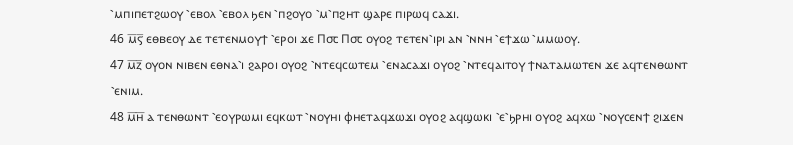⳿ⲙⲡⲓⲡⲉⲧϩⲱⲟⲩ ⳿ⲉⲃⲟⲗ ⳿ⲉⲃⲟⲗ ϧⲉⲛ ⳿ⲡϩⲟⲩⲟ ⳿ⲙ⳿ⲡϩⲏⲧ ϣⲁⲣⲉ ⲡⲓⲣⲱϥ ⲥⲁϫⲓ.
46 ⲙ̅ⲋ̅ ⲉⲑⲃⲉⲟⲩ ⲇⲉ ⲧⲉⲧⲉⲛⲙⲟⲩϯ ⳿ⲉⲣⲟⲓ ϫⲉ Ⲡ⳪ Ⲡ⳪ ⲟⲩⲟϩ ⲧⲉⲧⲉⲛ⳿ⲓⲣⲓ ⲁⲛ ⳿ⲛⲛⲏ ⳿ⲉϯϫⲱ ⳿ⲙⲙⲱⲟⲩ.
47 ⲙ̅ⲍ̅ ⲟⲩⲟⲛ ⲛⲓⲃⲉⲛ ⲉⲑⲛⲁ⳿ⲓ ϩⲁⲣⲟⲓ ⲟⲩⲟϩ ⳿ⲛⲧⲉϥⲥⲱⲧⲉⲙ ⳿ⲉⲛⲁⲥⲁϫⲓ ⲟⲩⲟϩ ⳿ⲛⲧⲉϥⲁⲓⲧⲟⲩ ϯⲛⲁⲧⲁⲙⲱⲧⲉⲛ ϫⲉ ⲁϥⲧⲉⲛⲑⲱⲛⲧ ⳿ⲉⲛⲓⲙ.
48 ⲙ̅ⲏ̅ ⲁ ⲧⲉⲛⲑⲱⲛⲧ ⳿ⲉⲟⲩⲣⲱⲙⲓ ⲉϥⲕⲱⲧ ⳿ⲛⲟⲩⲏⲓ ⲫⲏⲉⲧⲁϥϫⲱϫⲓ ⲟⲩⲟϩ ⲁϥϣⲱⲕⲓ ⳿ⲉ⳿ϧⲣⲏⲓ ⲟⲩⲟϩ ⲁϥⲭⲱ ⳿ⲛⲟⲩⲥⲉⲛϯ ϩⲓϫⲉⲛ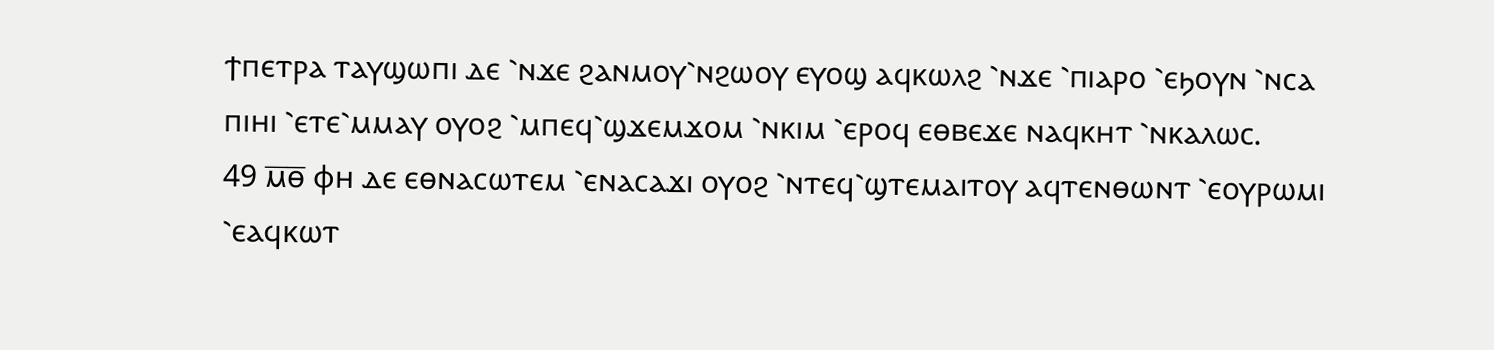ϯⲡⲉⲧⲣⲁ ⲧⲁⲩϣⲱⲡⲓ ⲇⲉ ⳿ⲛϫⲉ ϩⲁⲛⲙⲟⲩ⳿ⲛϩⲱⲟⲩ ⲉⲩⲟϣ ⲁϥⲕⲱⲗϩ ⳿ⲛϫⲉ ⳿ⲡⲓⲁⲣⲟ ⳿ⲉϧⲟⲩⲛ ⳿ⲛⲥⲁ ⲡⲓⲏⲓ ⳿ⲉⲧⲉ⳿ⲙⲙⲁⲩ ⲟⲩⲟϩ ⳿ⲙⲡⲉϥ⳿ϣϫⲉⲙϫⲟⲙ ⳿ⲛⲕⲓⲙ ⳿ⲉⲣⲟϥ ⲉⲑⲃⲉϫⲉ ⲛⲁϥⲕⲏⲧ ⳿ⲛⲕⲁⲗⲱⲥ.
49 ⲙ̅ⲑ̅ ⲫⲏ ⲇⲉ ⲉⲑⲛⲁⲥⲱⲧⲉⲙ ⳿ⲉⲛⲁⲥⲁϫⲓ ⲟⲩⲟϩ ⳿ⲛⲧⲉϥ⳿ϣⲧⲉⲙⲁⲓⲧⲟⲩ ⲁϥⲧⲉⲛⲑⲱⲛⲧ ⳿ⲉⲟⲩⲣⲱⲙⲓ ⳿ⲉⲁϥⲕⲱⲧ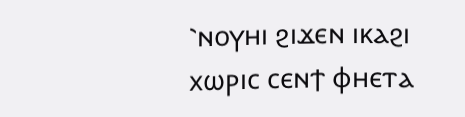⳿ⲛⲟⲩⲏⲓ ϩⲓϫⲉⲛ ⲓⲕⲁϩⲓ ⲭⲱⲣⲓⲥ ⲥⲉⲛϯ ⲫⲏⲉⲧⲁ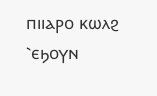ⲡⲓⲓⲁⲣⲟ ⲕⲱⲗϩ ⳿ⲉϧⲟⲩⲛ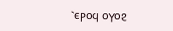⳿ⲉⲣⲟϥ ⲟⲩⲟϩ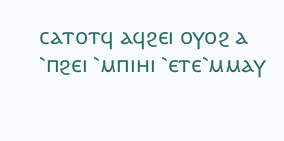ⲥⲁⲧⲟⲧϥ ⲁϥϩⲉⲓ ⲟⲩⲟϩ ⲁ ⳿ⲡϩⲉⲓ ⳿ⲙⲡⲓⲏⲓ ⳿ⲉⲧⲉ⳿ⲙⲙⲁⲩ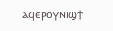ⲁϥⲉⲣⲟⲩⲛⲓϣϯ